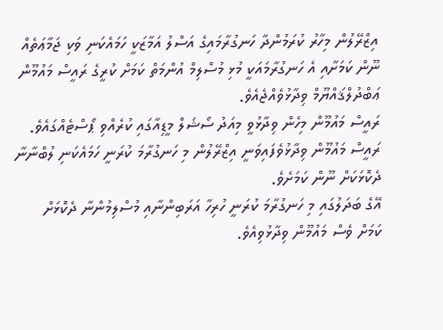އިޒްރޭލުން މިހާރު ކުރަމުންދާ ހަނގުރާމައިގެ އަސްލު އަމާޒަކީ ހަމައެކަނި ވަކި ޖަމާޢަތެއް ނޫން ކަމަށާއި އެ ހަނގުރާމައަކީ މުޅި މުސްލިމް އުންމަތް ކަމަށް ކުރީގެ ރައީސް މައުމޫން ޢަބްދުލްޤައްޔޫމް ވިދާޅުވެއްޖެއެވެ.
ރައީސް މައުމޫން މިހެން ވިދާޅުވީ މިއަދު ސޯޝަލް މީޑިއާގައި ކުރެއްވި ޕޯސްޓެއްގައެވެ.
ރައީސް މައުމޫން ވިދާޅުވެފައިވަނީ އިޒްރޭލުން މި ހަނގުރާމަ ކުރަނީ ހަމައެކަނި ލުބްނާނާ ދެކޮޅަކަށް ނޫން ކަމަށެވެ.
އޭގެ ބަދަލުގައި މި ހަނގުރާމަ ކުރަނީ ހުރިހާ އަރަބިންނާއި މުސްލިމުންނާ ދެކޮޅަށް ކަމަށް ވެސް މައުމޫން ވިދާޅުވިއެވެ.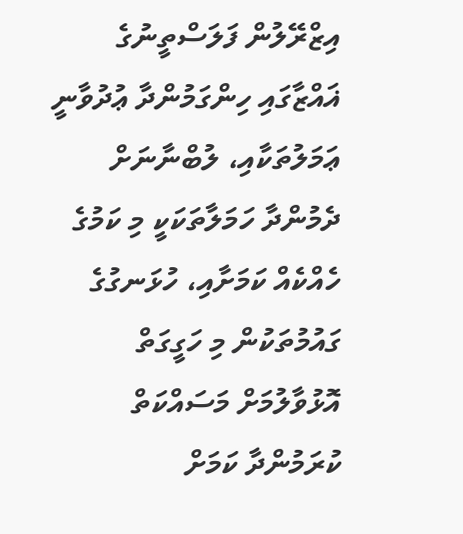އިޒްރޭލުން ފަލަސްތީނުގެ ޣައްޒާގައި ހިންގަމުންދާ ޢުދުވާނީ ޢަމަލުތަކާއި، ލުބްނާނަށް ދެމުންދާ ހަމަލާތަކަކީ މި ކަމުގެ ހެއްކެއް ކަމަށާއި، ހުޅަނގުގެ ގައުމުތަކުން މި ހަގީގަތް އޮޅުވާލުމަށް މަސައްކަތް ކުރަމުންދާ ކަމަށް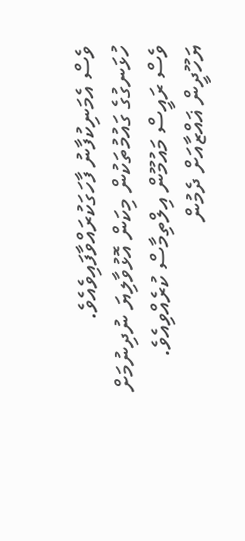ވެސް އެމަނިކުފާނު ފާހަގަކުރައްވާފައިވެއެވެ.
ހުޅަނގުގެ ގައުމުތަކުން މިކަން އޮޅުވާލިޔަ ނުދިނުމަށް ވެސް ރައީސް މައުމޫން އިލްތިމާސް ކުރެއްވިއެވެ.
ޔަހޫދީން ޣައްޒާއަށް ދެމުން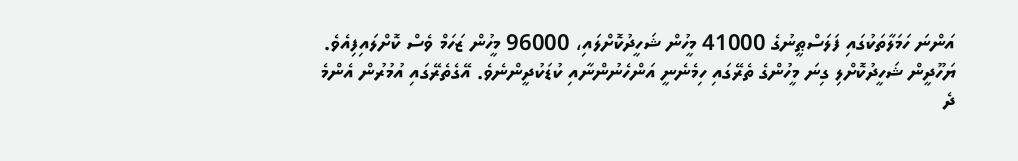އަންނަ ހަމަލާތަކުގައި ފަލަސްޠީނުގެ 41000 މީހުން ޝަހީދުކޮށްލައި، 96000 މީހުން ޒަހަމް ވެސް ކޮށްލައިފިއެވެ.
ޔަހޫދީން ޝަހީދުކޮށްލި ގިނަ މީހުންގެ ތެރޭގައި ހިމެނެނީ އަންހެނުންނާއި ކުޑަކުދީންނެވެ. އޭގެތެރޭގައި އުމުރުން އެންމެ ދެ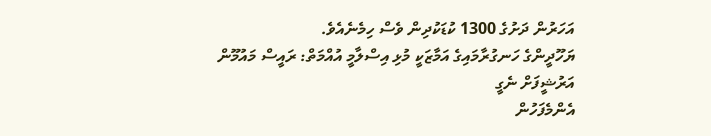އަހަރުން ދަށުގެ 1300 ކުޑަކުދިން ވެސް ހިމެނެއެވެ.
ޔަހޫދީންގެ ހަނގުރާމައިގެ އަމާޒަކީ މުޅި އިސްލާމީ އުއްމަތް: ރައީސް މައުމޫން
އަރުޝީފަށް ނެގީ
އެންމެފަހުން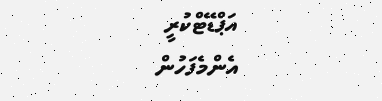އަޕްޑޭޓްކުރީ
އެންމެފަހުން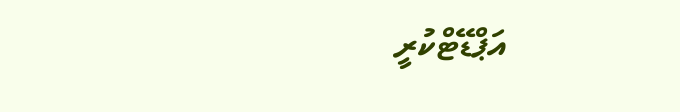އަޕްޑޭޓްކުރީ